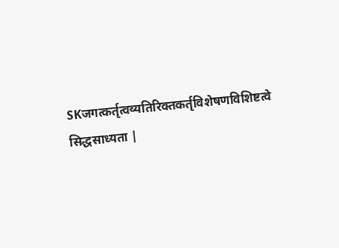SKजगत्कर्तृत्वव्यतिरिक्तकर्तृविशेषणविशिष्टत्वे सिद्धसाध्यता |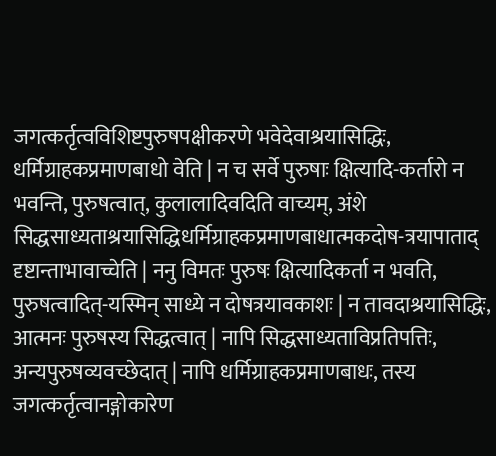जगत्कर्तृत्वविशिष्टपुरुषपक्षीकरणे भवेदेवाश्रयासिद्धिः, धर्मिग्राहकप्रमाणबाधो वेति | न च सर्वे पुरुषाः क्षित्यादि-कर्तारो न भवन्ति, पुरुषत्वात्, कुलालादिवदिति वाच्यम्, अंशे सिद्धसाध्यताश्रयासिद्धिधर्मिग्राहकप्रमाणबाधात्मकदोष-त्रयापाताद् दृष्टान्ताभावाच्चेति | ननु विमतः पुरुषः क्षित्यादिकर्ता न भवति, पुरुषत्वादित्-यस्मिन् साध्ये न दोषत्रयावकाशः | न तावदाश्रयासिद्धिः, आत्मनः पुरुषस्य सिद्धत्वात् | नापि सिद्धसाध्यताविप्रतिपत्तिः, अन्यपुरुषव्यवच्छेदात् | नापि धर्मिग्राहकप्रमाणबाधः, तस्य जगत्कर्तृत्वानङ्गोकारेण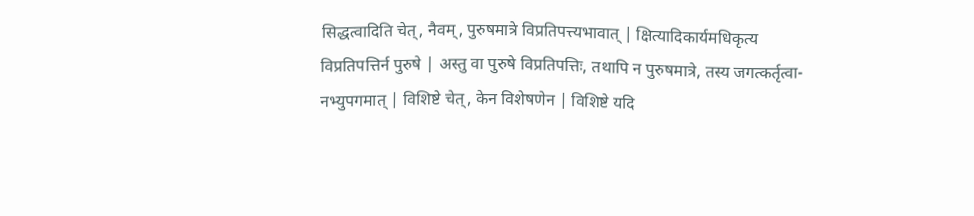सिद्धत्वादिति चेत्, नैवम्, पुरुषमात्रे विप्रतिपत्त्यभावात् | क्षित्यादिकार्यमधिकृत्य विप्रतिपत्तिर्न पुरुषे | अस्तु वा पुरुषे विप्रतिपत्तिः, तथापि न पुरुषमात्रे, तस्य जगत्कर्तृत्वा-नभ्युपगमात् | विशिष्टे चेत्, केन विशेषणेन | विशिष्टे यदि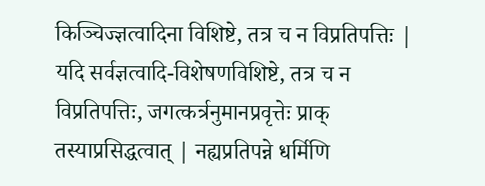किञ्चिज्ज्ञत्वादिना विशिष्टे, तत्र च न विप्रतिपत्तिः | यदि सर्वज्ञत्वादि-विशेषणविशिष्टे, तत्र च न विप्रतिपत्तिः, जगत्कर्त्रनुमानप्रवृत्तेः प्राक् तस्याप्रसिद्धत्वात् | नह्यप्रतिपन्ने धर्मिणि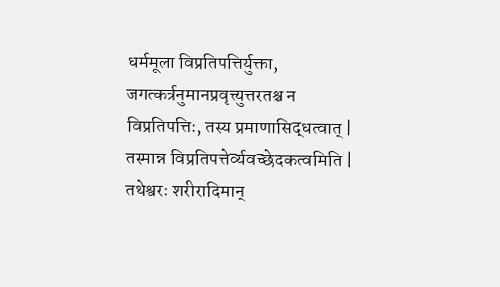धर्ममूला विप्रतिपत्तिर्युक्ता, जगत्कर्त्रनुमानप्रवृत्त्युत्तरतश्च न विप्रतिपत्तिः, तस्य प्रमाणासिद्धत्वात् | तस्मान्न विप्रतिपत्तेर्व्यवच्छेदकत्वमिति | तथेश्वरः शरीरादिमान्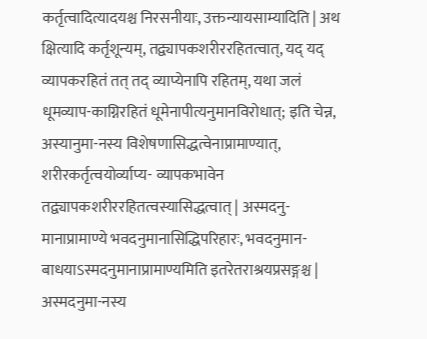कर्तृत्वादित्यादयश्च निरसनीयाः, उक्तन्यायसाम्यादिति | अथ क्षित्यादि कर्तृशून्यम्, तद्व्यापकशरीररहितत्वात्, यद् यद् व्यापकरहितं तत् तद् व्याप्येनापि रहितम्, यथा जलं धूमव्याप-काग्निरहितं धूमेनापीत्यनुमानविरोधात्; इति चेन्न, अस्यानुमा-नस्य विशेषणासिद्धत्वेनाप्रामाण्यात्, शरीरकर्तृत्वयोर्व्याप्य- व्यापकभावेन तद्व्यापकशरीररहितत्वस्यासिद्धत्वात् | अस्मदनु-मानाप्रामाण्ये भवदनुमानासिद्धिपरिहारः, भवदनुमान-बाधयाऽस्मदनुमानाप्रामाण्यमिति इतरेतराश्रयप्रसङ्गश्च | अस्मदनुमा-नस्य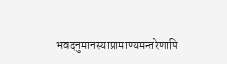भवदनुमानस्याप्रामाण्यमन्तरेणापि